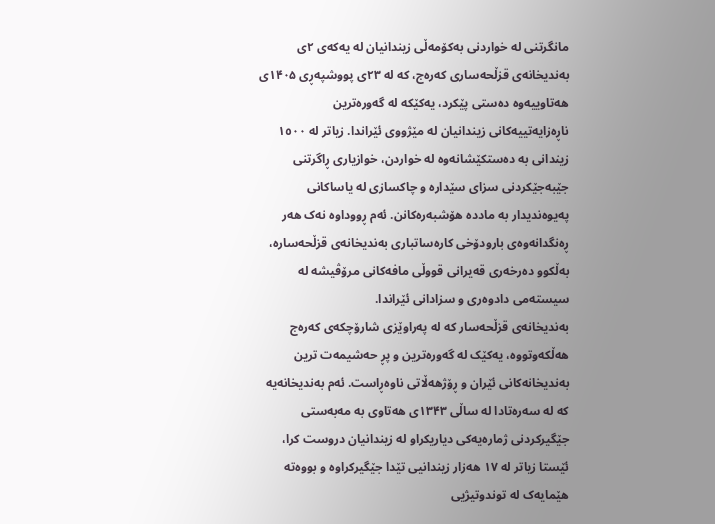مانگرتنی لە خواردنی بەکۆمەڵی زیندانیان لە یەکەی ۲ی بەندیخانەی قزڵحەساری کەرەج، کە لە ۲۳ی پووشپەڕی ۱۴۰۵ی هەتاوییەوە دەستی پێکرد، یەکێکە لە گەورەترین ناڕەزایەتییەکانی زیندانیان لە مێژووی ئێراندا. زیاتر لە ۱٥۰۰ زیندانی بە دەستکێشانەوە لە خواردن، خوازیاری ڕاگرتنی جێبەجێکردنی سزای سێدارە و چاکسازی لە یاساکانی پەیوەندیدار بە ماددە هۆشبەرەکانن. ئەم ڕووداوە نەک هەر ڕەنگدانەوەی بارودۆخی کارەساتباری بەندیخانەی قزڵحەسارە، بەڵکوو دەرخەری قەیرانی قووڵی مافەکانی مرۆڤیشە لە سیستەمی دادوەری و سزادانی ئێراندا.
بەندیخانەی قزڵحەسار کە لە پەراوێزی شارۆچکەی کەرەج هەڵکەوتووە، یەکێک لە گەورەترین و پڕ حەشیمەت ترین بەندیخانەکانی ئێران و ڕۆژهەڵاتی ناوەڕاست. ئەم بەندیخانەیە کە لە سەرەتادا لە ساڵی ۱۳۴۳ی هەتاوی بە مەبەستی جێگیرکردنی ژمارەیەکی دیاریکراو لە زیندانیان دروست کرا، ئێستا زیاتر لە ۱۷ هەزار زیندانیی تێدا جێگیرکراوە و بووەتە هێمایەک لە توندوتیژیی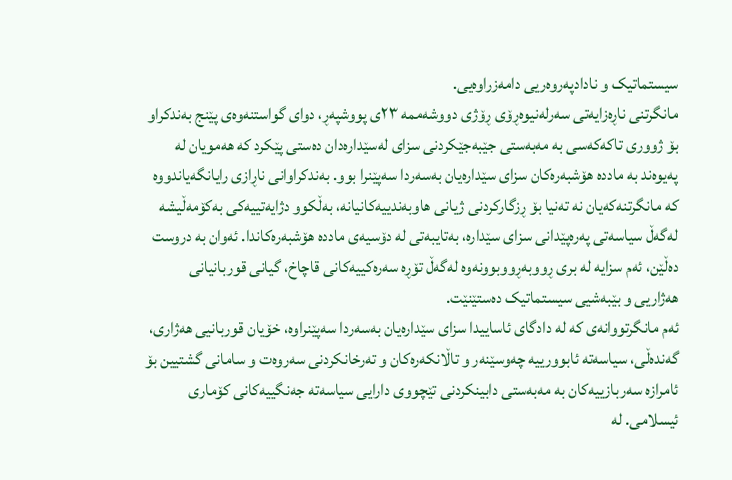سیستماتیک و نادادپەروەریی دامەزراوەیی.
مانگرتنی ناڕەزایەتی سەرلەنیوەڕۆی ڕۆژی دووشەممە ۲۳ی پووشپەڕ، دوای گواستنەوەی پێنج بەندکراو بۆ ژووری تاکەکەسی بە مەبەستی جێبەجێکردنی سزای لەسێدارەدان دەستی پێکرد کە هەمویان لە پەیوەند بە ماددە هۆشبەرەکان سزای سێدارەیان بەسەردا سەپێنرا بوو. بەندکراوانی ناڕازی رایانگەیاندووە کە مانگرتنەکەیان نە تەنیا بۆ ڕزگارکردنی ژیانی هاوبەندییەکانیانە، بەڵکوو دژایەتییەکی بەکۆمەڵیشە لەگەڵ سیاسەتی پەرەپێدانی سزای سێدارە، بەتایبەتی لە دۆسیەی ماددە هۆشبەرەکاندا. ئەوان بە دروست دەڵێن، ئەم سزایە لە بری ڕووبەڕووبوونەوە لەگەڵ تۆڕە سەرەکییەکانی قاچاخ، گیانی قوربانیانی هەژاریی و بێبەشیی سیستماتیک دەستێنێت.
ئەم مانگرتووانەی کە لە دادگای ئاساییدا سزای سێدارەیان بەسەردا سەپێنراوە، خۆیان قوربانیی هەژاری، گەندەڵی، سیاسەتە ئابوورییە چەوسێنەر و تاڵانکەرەکان و تەرخانکردنی سەروەت و سامانی گشتیین بۆ ئامرازە سەربازییەکان بە مەبەستی دابینکردنی تێچووی دارایی سیاسەتە جەنگییەکانی کۆماری ئیسلامی. لە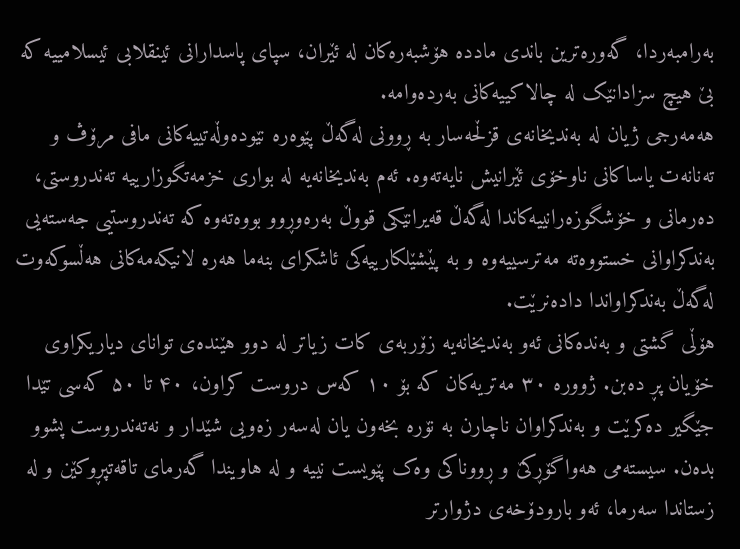بەرامبەردا، گەورەترین باندی ماددە هۆشبەرەکان لە ئێران، سپای پاسدارانی ئینقلابی ئیسلامییە کە بێ هیچ سزادانێک لە چالاکییەکانی بەردەوامە.
هەمەرجی ژیان لە بەندیخانەی قزڵحەسار بە ڕوونی لەگەڵ پێوەرە نێودەوڵەتییەکانی مافی مرۆڤ و تەنانەت یاساکانی ناوخۆی ئێرانیش نایەتەوە. ئەم بەندیخانەیە لە بواری خزمەتگوزارییە تەندروستی، دەرمانی و خۆشگوزەرانییەکاندا لەگەڵ قەیرانێکی قووڵ بەرەوڕوو بووەتەوە کە تەندروستیی جەستەیی بەندکراوانی خستووەتە مەترسییەوە و بە پێشێلکارییەکی ئاشکرای بنەما هەرە لانیکەمەکانی هەڵسوکەوت لەگەڵ بەندکراواندا دادەنرێت.
هۆڵی گشتی و بەندەکانی ئەو بەندیخانەیە زۆربەی کات زیاتر لە دوو هێندەی توانای دیاریکراوی خۆیان پڕ دەبن. ژوورە ۳۰ مەتریەکان کە بۆ ۱۰ کەس دروست کراون، ۴۰ تا ۵۰ کەسی تێدا جێگیر دەکرێت و بەندکراوان ناچارن بە نۆرە بخەون یان لەسەر زەویی شێدار و نەتەندروست پشوو بدەن. سیستەمی هەواگۆڕکێ و ڕووناکی وەک پێویست نییە و لە هاویندا گەرمای تاقەتپڕوکێن و لە زستاندا سەرما، ئەو بارودۆخەی دژوارتر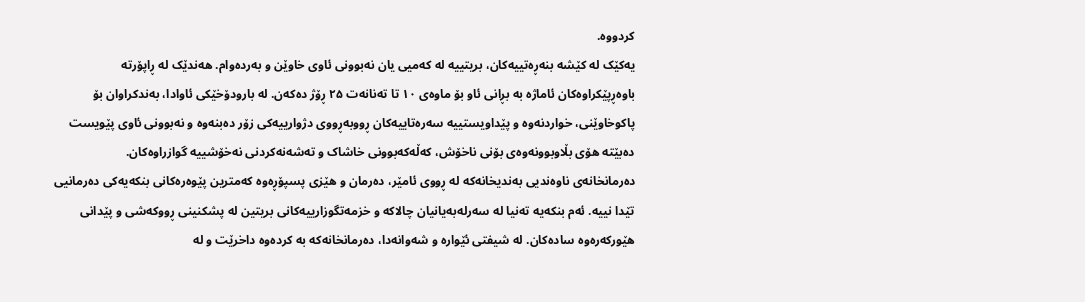کردووە.
یەکێک لە کێشە بنەڕەتییەکان، بریتییە لە کەمیی یان نەبوونی ئاوی خاوێن و بەردەوام. هەندێک لە ڕاپۆرتە باوەڕپێکراوەکان ئاماژە بە بڕانی ئاو بۆ ماوەی ۱۰ تا تەنانەت ۲۵ ڕۆژ دەکەن. لە بارودۆخێکی ئاوادا، بەندکراوان بۆ پاکوخاوێنی، خواردنەوە و پێداویستییە سەرەتاییەکان ڕووبەڕووی دژوارییەکی زۆر دەبنەوە و نەبوونی ئاوی پێویست دەبێتە هۆی بڵاوبوونەوەی بۆنی ناخۆش، کەڵەکەبوونی خاشاک و تەشەنەکردنی نەخۆشییە گوازراوەکان.
دەرمانخانەی ناوەندیی بەندیخانەکە لە ڕووی ئامێر، دەرمان و هێزی پسپۆڕەوە کەمترین پێوەرەکانی بنکەیەکی دەرمانیی تێدا نییە. ئەم بنکەیە تەنیا لە سەرلەبەیانیان چالاکە و خزمەتگوزارییەکانی بریتین لە پشکنینی ڕووکەشی و پێدانی هێورکەرەوە سادەکان. لە شیفتی ئێوارە و شەوانەدا، دەرمانخانەکە بە کردەوە داخرێت و لە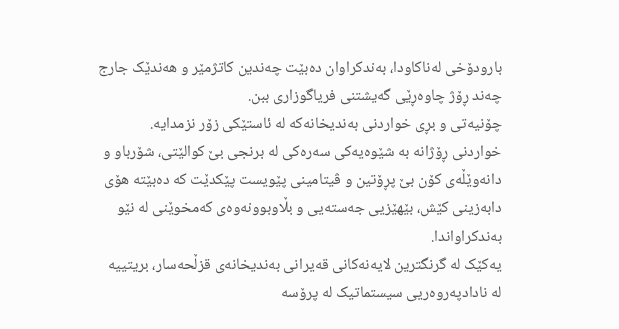بارودۆخی لەناکاودا، بەندکراوان دەبێت چەندین کاتژمێر و هەندێک جارج چەند ڕۆژ چاوەڕێی گەیشتنی فریاگوزاری ببن.
چۆنیەتی و بڕی خواردنی بەندیخانەکە لە ئاستێکی زۆر نزمدایە. خواردنی ڕۆژانە بە شێوەیەکی سەرەکی لە برنجی بێ کوالێتی، شۆرباو و دانەوێڵەی کۆن بێ پڕۆتین و ڤیتامینی پێویست پێکدێت کە دەبێتە هۆی دابەزینی کێش، بێهێزیی جەستەیی و بڵاوبوونەوەی کەمخوێنی لە نێو بەندکراواندا.
یەکێک لە گرنگترین لایەنەکانی قەیرانی بەندیخانەی قزڵحەسار، بریتییە لە نادادپەروەریی سیستماتیک لە پرۆسە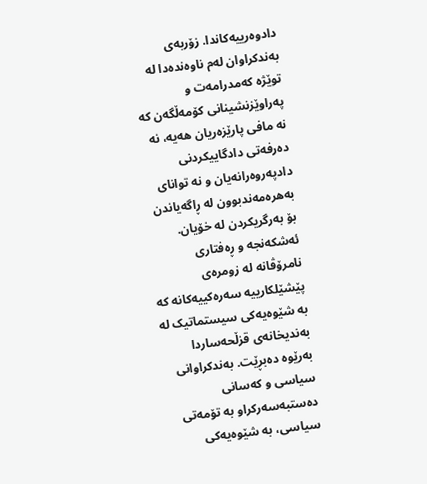دادوەرییەکاندا. زۆربەی بەندکراوان لەم ناوەندەدا لە توێژە کەمدرامەت و پەراوێزنشینانی کۆمەڵگەن کە نه مافی پارێزەریان هەیە، نه دەرفەتی دادگاییکردنی دادپەروەرانەیان و نه توانای بەهرەمەندبوون لە ڕاگەیاندن بۆ بەرگریکردن لە خۆیان.
ئەشکەنجە و ڕەفتاری نامرۆڤانە لە زومرەی پێشێلکارییە سەرەکییەکانە کە بە شێوەیەکی سیستماتیک لە بەندیخانەی قزڵحەساردا بەرێوە دەبڕێت. بەندکراوانی سیاسی و کەسانی دەستبەسەرکراو بە تۆمەتی سیاسی، بە شێوەیەکی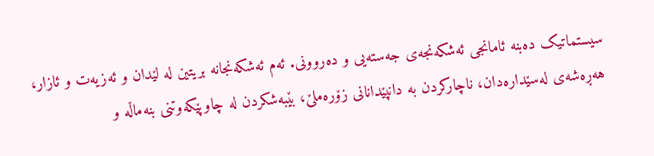سیستماتیک دەبنە ئامانجی ئەشکەنجەی جەستەیی و دەروونی. ئەم ئەشکەنجانە بریتین لە لێدان و ئەزیەت و ئازار، هەڕەشەی لەسێدارەدان، ناچارکردن بە دانپێدانانی زۆرەملێ، بێبەشکردن لە چاوپێکەوتنی بنەماڵە و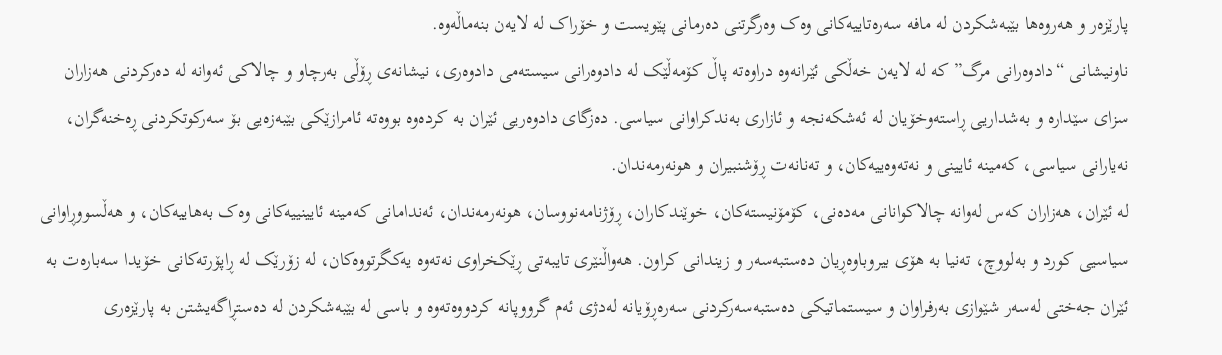پارێزەر و هەروەها بێبەشکردن لە مافە سەرەتاییەکانی وەک وەرگرتنی دەرمانی پێویست و خۆراک لە لایەن بنەماڵەوە.
ناونیشانی “دادوەرانی مرگ” کە لە لایەن خەڵکی ئێرانەوە دراوەتە پاڵ کۆمەڵێک لە دادوەرانی سیستەمی دادوەری، نیشانەی ڕۆڵی بەرچاو و چالاکی ئەوانە لە دەرکردنی هەزاران سزای سێدارە و بەشداریی ڕاستەوخۆیان لە ئەشکەنجە و ئازاری بەندکراوانی سیاسی. دەزگای دادوەریی ئێران بە کردەوە بووەتە ئامرازێکی بێبەزەیی بۆ سەرکوتکردنی ڕەخنەگران، نەیارانی سیاسی، کەمینە ئایینی و نەتەوەییەکان، و تەنانەت ڕۆشنبیران و هونەرمەندان.
لە ئێران، هەزاران کەس لەوانە چالاکوانانی مەدەنی، کۆمۆنیستەکان، خوێندکاران، ڕۆژنامەنووسان، هونەرمەندان، ئەندامانی کەمینە ئایینییەکانی وەک بەهاییەکان، و هەڵسووڕاوانی سیاسیی کورد و بەلووچ، تەنیا بە هۆی بیروباوەڕیان دەستبەسەر و زیندانی کراون. هەواڵنێری تایبەتی ڕێکخراوی نەتەوە یەکگرتووەکان، لە زۆرێک لە ڕاپۆرتەکانی خۆیدا سەبارەت بە ئێران جەختی لەسەر شێوازی بەرفراوان و سیستماتیکی دەستبەسەرکردنی سەرەڕۆیانە لەدژی ئەم گرووپانە کردووەتەوە و باسی لە بێبەشکردن لە دەستڕاگەیشتن بە پارێزەری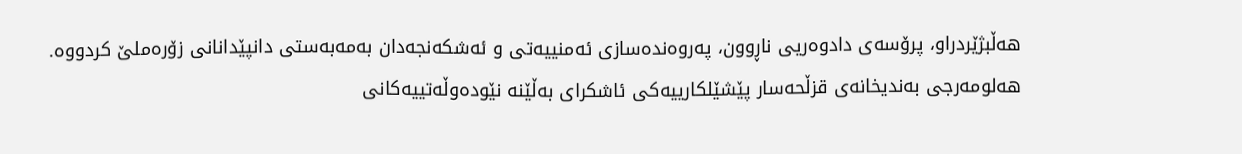هەڵبژێردراو، پرۆسەی دادوەریی ناڕوون، پەروەندەسازی ئەمنییەتی و ئەشکەنجەدان بەمەبەستی دانپێدانانی زۆرەملێ کردووە.
هەلومەرجی بەندیخانەی قزڵحەسار پێشێلکارییەکی ئاشکرای بەڵێنە نێودەوڵەتییەکانی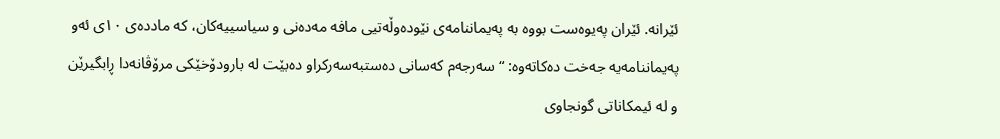ئێرانە. ئێران پەیوەست بووە بە پەیماننامەی نێودەوڵەتیی مافە مەدەنی و سیاسییەکان، کە ماددەی ۱۰ی ئەو پەیماننامەیە جەخت دەکاتەوە: “سەرجەم کەسانی دەستبەسەرکراو دەبێت لە بارودۆخێکی مرۆڤانەدا ڕابگیرێن و لە ئیمکاناتی گونجاوی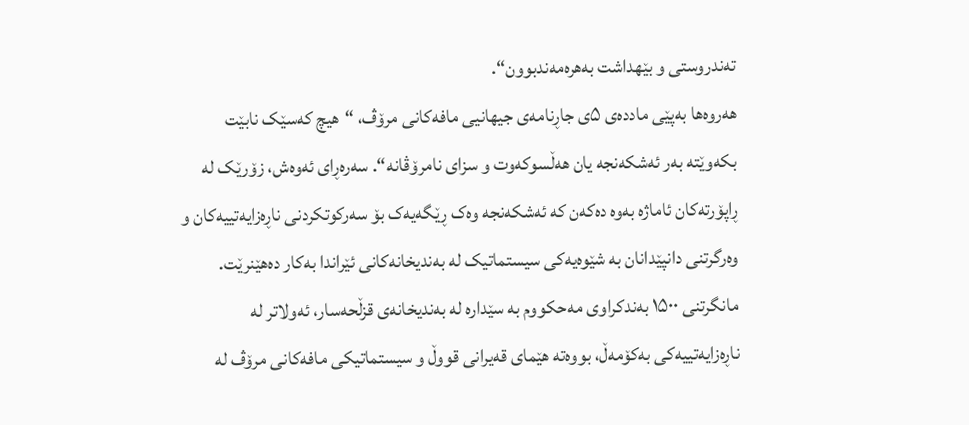تەندروستی و بێهداشت بەهرەمەندبوون“.
هەروەها بەپێی ماددەی ۵ی جاڕنامەی جیهانیی مافەکانی مرۆڤ، “هیچ کەسێک نابێت بکەوێتە بەر ئەشکەنجە یان هەڵسوکەوت و سزای نامرۆڤانە“. سەرەڕای ئەوەش، زۆرێک لە ڕاپۆرتەکان ئاماژە بەوە دەکەن کە ئەشکەنجە وەک ڕێگەیەک بۆ سەرکوتکردنی ناڕەزایەتییەکان و وەرگرتنی دانپێدانان بە شێوەیەکی سیستماتیک لە بەندیخانەکانی ئێراندا بەکار دەهێنرێت.
مانگرتنی ۱۵۰۰ بەندکراوی مەحکووم بە سێدارە لە بەندیخانەی قزڵحەسار، ئەولاتر لە ناڕەزایەتییەکی بەکۆمەڵ، بووەتە هێمای قەیرانی قووڵ و سیستماتیکی مافەکانی مرۆڤ لە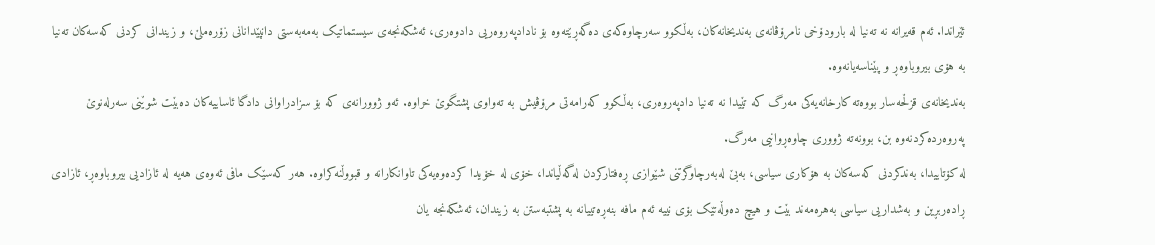ئێراندا. ئەم قەیرانە نە تەنیا لە بارودۆخی نامرۆڤانەی بەندیخانەکان، بەڵکوو سەرچاوەکەی دەگەڕێتەوە بۆ نادادپەروەریی دادوەری، ئەشکەنجەی سیستماتیک بەمەبەستی دانپێدانانی زۆرەملێ، و زیندانی کردنی کەسەکان تەنیا بە هۆی بیروباوەڕ و پێناسەیانەوە.
بەندیخانەی قزڵحەسار بووەتە کارخانەیەکی مەرگ کە تێیدا نە تەنیا دادپەروەری، بەڵکوو کەرامەتی مرۆڤیش بە تەواوی پشتگوێ خراوە. ئەو ژوورانەی کە بۆ سزادراوانی دادگا ئاساییەکان دەبێت شوێنی سەرلەنوێ پەروەردەکردنەوە بن، بوونەتە ژووری چاوەڕوانیی مەرگ.
لە کۆتاییدا، بەندکردنی کەسەکان بە هۆکاری سیاسی، بەبێ لەبەرچاوگرتنی شێوازی ڕەفتارکردن لەگەڵیاندا، خۆی لە خۆیدا کردەوەیەکی تاوانکارانە و قبووڵنەکراوە. هەر کەسێک مافی ئەوەی هەیە لە ئازادیی بیروباوەڕ، ئازادی ڕادەربڕین و بەشداریی سیاسی بەهرەمەند بێت و هیچ دەوڵەتێک بۆی نییە ئەم مافە بنەڕەتییانە بە پشتبەستن بە زیندان، ئەشکەنجە یان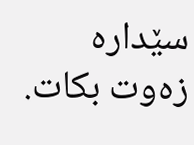سێدارە زەوت بکات.